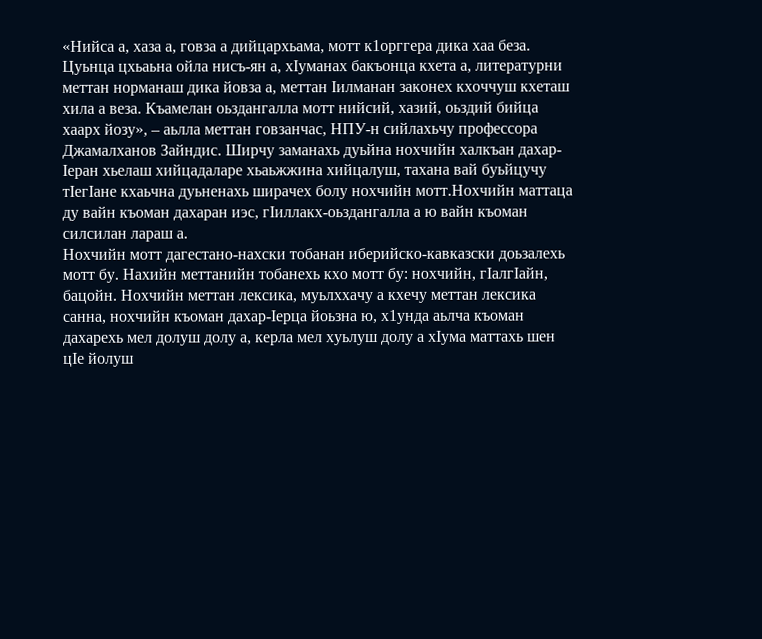«Нийса а, хаза а, говза а дийцархьама, мотт к1орггера дика хаа беза. Цуьнца цхьаьна ойла нисъ-ян а, хIуманах бакъонца кхета а, литературни меттан норманаш дика йовза а, меттан Iилманан законех кхоччуш кхеташ хила а веза. Къамелан оьздангалла мотт нийсий, хазий, оьздий бийца хаарх йозу», – аьлла меттан говзанчас, НПУ-н сийлахьчу профессора Джамалханов Зайндис. Ширчу заманахь дуьйна нохчийн халкъан дахар-Iеран хьелаш хийцадаларе хьаьжжина хийцалуш, тахана вай буьйцучу тIегIане кхаьчна дуьненахь ширачех болу нохчийн мотт.Нохчийн маттаца ду вайн къоман дахаран иэс, гIиллакх-оьздангалла а ю вайн къоман силсилан лараш а.
Нохчийн мотт дагестано-нахски тобанан иберийско-кавказски доьзалехь мотт бу. Нахийн меттанийн тобанехь кхо мотт бу: нохчийн, гIалгIайн, бацойн. Нохчийн меттан лексика, муьлххачу а кхечу меттан лексика санна, нохчийн къоман дахар-Iерца йоьзна ю, х1унда аьлча къоман дахарехь мел долуш долу а, керла мел хуьлуш долу а хIума маттахь шен цIе йолуш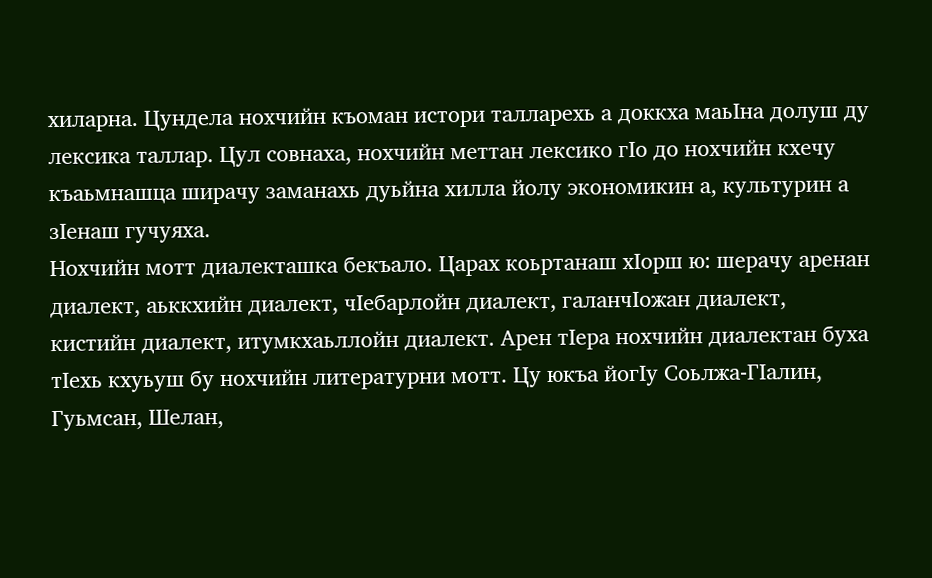хиларна. Цундела нохчийн къоман истори талларехь а доккха маьIна долуш ду лексика таллар. Цул совнаха, нохчийн меттан лексико гIо до нохчийн кхечу къаьмнашца ширачу заманахь дуьйна хилла йолу экономикин а, культурин а зIенаш гучуяха.
Нохчийн мотт диалекташка бекъало. Царах коьртанаш хIорш ю: шерачу аренан диалект, аьккхийн диалект, чIебарлойн диалект, галанчIожан диалект, кистийн диалект, итумкхаьллойн диалект. Арен тIера нохчийн диалектан буха тIехь кхуьуш бу нохчийн литературни мотт. Цу юкъа йогIу Соьлжа-ГIалин, Гуьмсан, Шелан,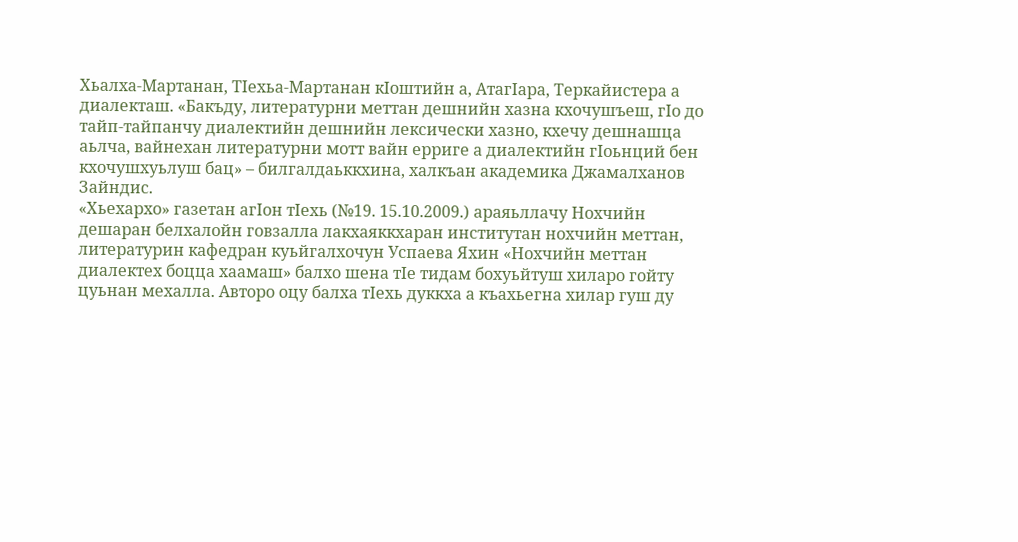Хьалха-Мартанан, ТIехьа-Мартанан кIоштийн а, АтагIара, Теркайистера а диалекташ. «Бакъду, литературни меттан дешнийн хазна кхочушъеш, гIо до тайп-тайпанчу диалектийн дешнийн лексически хазно, кхечу дешнашца аьлча, вайнехан литературни мотт вайн ерриге а диалектийн гIоьнций бен кхочушхуьлуш бац» – билгалдаьккхина, халкъан академика Джамалханов Зайндис.
«Хьехархо» газетан агIон тIехь (№19. 15.10.2009.) араяьллачу Нохчийн дешаран белхалойн говзалла лакхаяккхаран институтан нохчийн меттан, литературин кафедран куьйгалхочун Успаева Яхин «Нохчийн меттан диалектех боцца хаамаш» балхо шена тIе тидам бохуьйтуш хиларо гойту цуьнан мехалла. Авторо оцу балха тIехь дуккха а къахьегна хилар гуш ду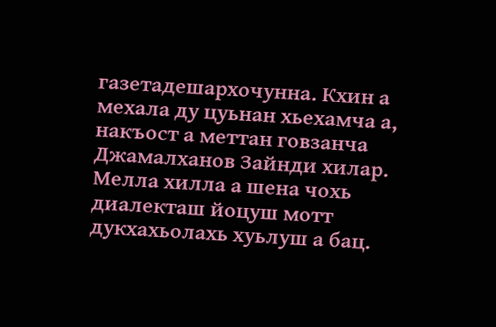газетадешархочунна. Кхин а мехала ду цуьнан хьехамча а, накъост а меттан говзанча Джамалханов Зайнди хилар. Мелла хилла а шена чохь диалекташ йоцуш мотт дукхахьолахь хуьлуш а бац.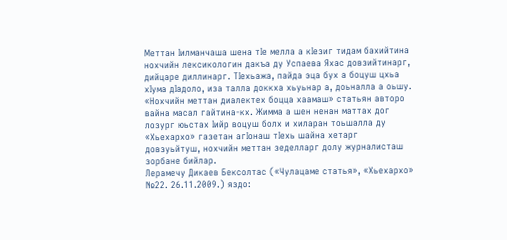Меттан Iилманчаша шена тIе мелла а кIезиг тидам бахийтина нохчийн лексикологин дакъа ду Успаева Яхас довзийтинарг, дийцаре диллинарг. ТIехьажа, пайда эца бух а боцуш цхьа хIума дIадоло, иза талла доккха хьуьнар а, доьналла а оьшу. «Нохчийн меттан диалектех боцца хаамаш» статьян авторо вайна масал гайтина-кх. Жимма а шен ненан маттах дог лозург юьстах Iийр воцуш болх и хиларан тоьшалла ду «Хьехархо» газетан агIонаш тIехь шайна хетарг довзуьйтуш, нохчийн меттан зеделларг долу журналисташ зорбане бийлар.
Лерамечу Дикаев Бексолтас («Чулацаме статья», «Хьехархо» №22. 26.11.2009.) яздо: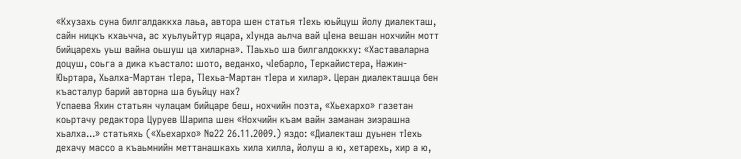«Кхузахь суна билгалдаккха лаьа, автора шен статья тIехь юьйцуш йолу диалекташ, сайн ницкъ кхаьчча, ас хуьлуьйтур яцара, хIунда аьлча вай цIена вешан нохчийн мотт бийцарехь уьш вайна оьшуш ца хиларна». ТIаьхьо ша билгалдоккху: «Хаставаларна доцуш, соьга а дика къастало: шото, веданхо, чIебарло, Теркайистера, Нажин-Юьртара, Хьалха-Мартан тIера, ТIехьа-Мартан тIера и хилар». Церан диалекташца бен къасталур барий авторна ша буьйцу нах?
Успаева Яхин статьян чулацам бийцаре беш, нохчийн поэта, «Хьехархо» газетан коьртачу редактора Цуруев Шарипа шен «Нохчийн къам вайн заманан зиэрашна хьалха...» статьяхь («Хьехархо» №22 26.11.2009.) яздо: «Диалекташ дуьнен тIехь дехачу массо а къаьмнийн меттанашкахь хила хилла, йолуш а ю, хетарехь, хир а ю,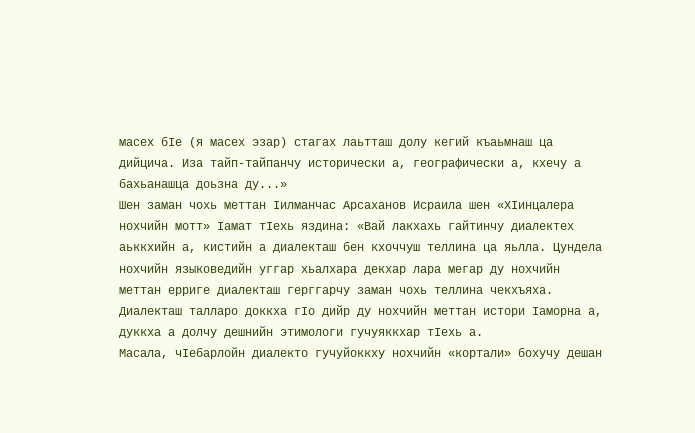масех бIе (я масех эзар) стагах лаьтташ долу кегий къаьмнаш ца дийцича. Иза тайп-тайпанчу исторически а, географически а, кхечу а бахьанашца доьзна ду...»
Шен заман чохь меттан Iилманчас Арсаханов Исраила шен «ХIинцалера нохчийн мотт» Iамат тIехь яздина: «Вай лакхахь гайтинчу диалектех аьккхийн а, кистийн а диалекташ бен кхоччуш теллина ца яьлла. Цундела нохчийн языковедийн уггар хьалхара декхар лара мегар ду нохчийн меттан ерриге диалекташ герггарчу заман чохь теллина чекхъяха. Диалекташ талларо доккха гIо дийр ду нохчийн меттан истори Iаморна а, дуккха а долчу дешнийн этимологи гучуяккхар тIехь а.
Масала, чIебарлойн диалекто гучуйоккху нохчийн «кортали» бохучу дешан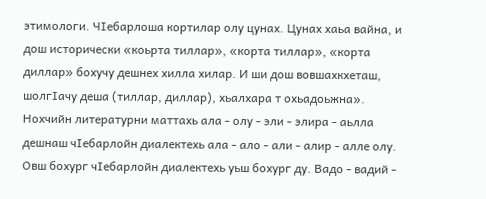этимологи. ЧIебарлоша кортилар олу цунах. Цунах хаьа вайна, и дош исторически «коьрта тиллар», «корта тиллар», «корта диллар» бохучу дешнех хилла хилар. И ши дош вовшахкхеташ, шолгIачу деша (тиллар, диллар), хьалхара т охьадоьжна».
Нохчийн литературни маттахь ала - олу - эли - элира - аьлла дешнаш чIебарлойн диалектехь ала - ало - али - алир - алле олу. Овш бохург чIебарлойн диалектехь уьш бохург ду. Вадо - вадий -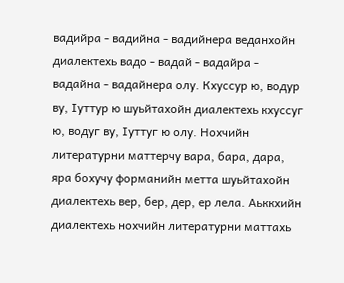вадийра - вадийна - вадийнера веданхойн диалектехь вадо - вадай - вадайра - вадайна - вадайнера олу. Кхуссур ю, водур ву, Iуттур ю шуьйтахойн диалектехь кхуссуг ю, водуг ву, Iуттуг ю олу. Нохчийн литературни маттерчу вара, бара, дара, яра бохучу форманийн метта шуьйтахойн диалектехь вер, бер, дер, ер лела. Аьккхийн диалектехь нохчийн литературни маттахь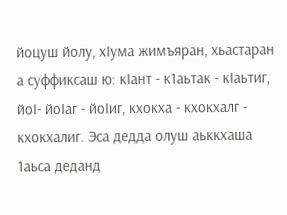йоцуш йолу, хIума жимъяран, хьастаран а суффиксаш ю: кIант - к1аьтак - кIаьтиг, йоI- йоIаг - йоIиг, кхокха - кхокхалг - кхокхалиг. Эса дедда олуш аьккхаша 1аьса деданд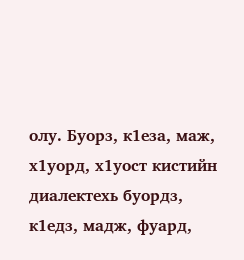олу. Буорз, к1еза, маж, х1уорд, х1уост кистийн диалектехь буордз, к1едз, мадж, фуард,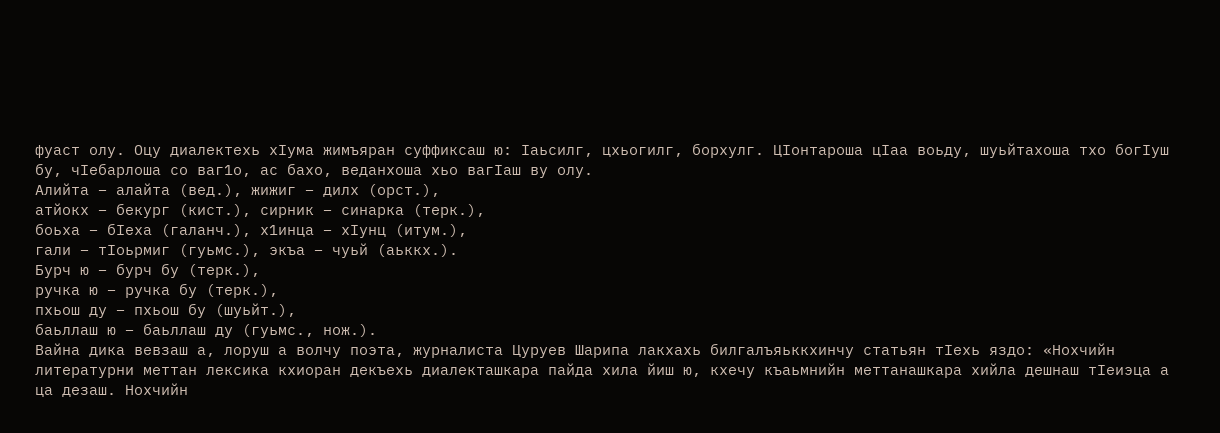фуаст олу. Оцу диалектехь хIума жимъяран суффиксаш ю: Iаьсилг, цхьогилг, борхулг. ЦIонтароша цIаа воьду, шуьйтахоша тхо богIуш бу, чIебарлоша со ваг1о, ас бахо, веданхоша хьо вагIаш ву олу.
Алийта – алайта (вед.), жижиг – дилх (орст.),
атйокх – бекург (кист.), сирник – синарка (терк.),
боьха – бIеха (галанч.), х1инца – хIунц (итум.),
гали – тIоьрмиг (гуьмс.), экъа – чуьй (аьккх.).
Бурч ю – бурч бу (терк.),
ручка ю – ручка бу (терк.),
пхьош ду – пхьош бу (шуьйт.),
баьллаш ю – баьллаш ду (гуьмс., нож.).
Вайна дика вевзаш а, лоруш а волчу поэта, журналиста Цуруев Шарипа лакхахь билгалъяьккхинчу статьян тIехь яздо: «Нохчийн литературни меттан лексика кхиоран декъехь диалекташкара пайда хила йиш ю, кхечу къаьмнийн меттанашкара хийла дешнаш тIеиэца а ца дезаш. Нохчийн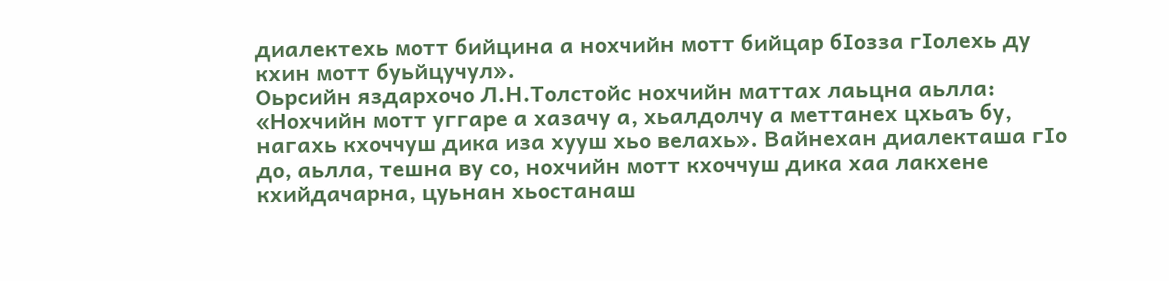диалектехь мотт бийцина а нохчийн мотт бийцар бIозза гIолехь ду кхин мотт буьйцучул».
Оьрсийн яздархочо Л.Н.Толстойс нохчийн маттах лаьцна аьлла: «Нохчийн мотт уггаре а хазачу а, хьалдолчу а меттанех цхьаъ бу, нагахь кхоччуш дика иза хууш хьо велахь». Вайнехан диалекташа гIо до, аьлла, тешна ву со, нохчийн мотт кхоччуш дика хаа лакхене кхийдачарна, цуьнан хьостанаш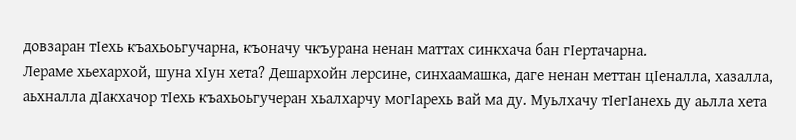довзаран тIехь къахьоьгучарна, къоначу чкъурана ненан маттах синкхача бан гIертачарна.
Лераме хьехархой, шуна хIун хета? Дешархойн лерсине, синхаамашка, даге ненан меттан цIеналла, хазалла, аьхналла дIакхачор тIехь къахьоьгучеран хьалхарчу могIарехь вай ма ду. Муьлхачу тIегIанехь ду аьлла хета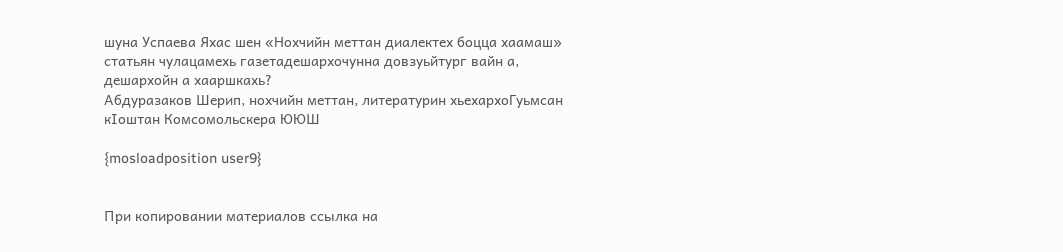шуна Успаева Яхас шен «Нохчийн меттан диалектех боцца хаамаш» статьян чулацамехь газетадешархочунна довзуьйтург вайн а, дешархойн а хааршкахь?
Абдуразаков Шерип, нохчийн меттан, литературин хьехархоГуьмсан кIоштан Комсомольскера ЮЮШ

{mosloadposition user9}


При копировании материалов ссылка на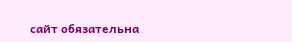сайт обязательна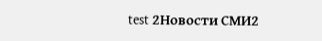test 2Новости СМИ2